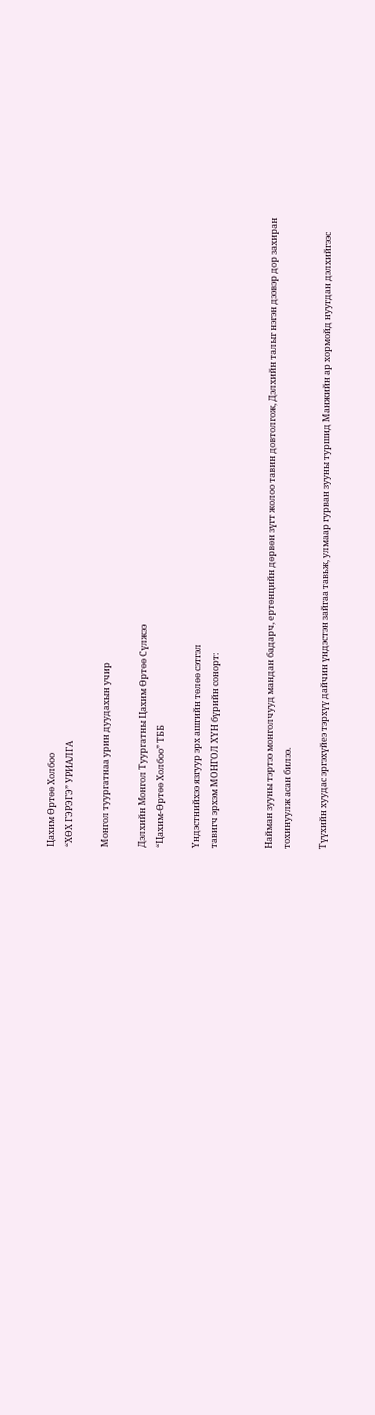Цахим Өртөө Холбоо
“ХӨХ ГЭРЭГЭ” УРИАЛГА

Монгол туургатнаа урин дуудахын учир

Дэлхийн Mонгол Tуургатны Цахим Өртөө Cүлжээ
“Цахим-Өртөө Холбоо” ТББ

Үндэстнийхээ язгуур эрх ашгийн төлөө сэтгэл
тавигч эрхэм МОНГОЛ ХҮН бүрийн сонорт:


Найман зууны тэртээ монголчууд мандан бадарч, ертөнцийн дөрвөн зүгт жолоо тавин довтолгож, Дэлхийн талыг нэгэн дээвэр дор захиран тохинуулж асан билээ.

Түүхийн хуудас эргэхүйеэ тэрхүү дайчин үндэстэн зайгаа тавьж, улмаар гурван зууны туршид Манжийн ар хормойд нуугдан дэлхийгээс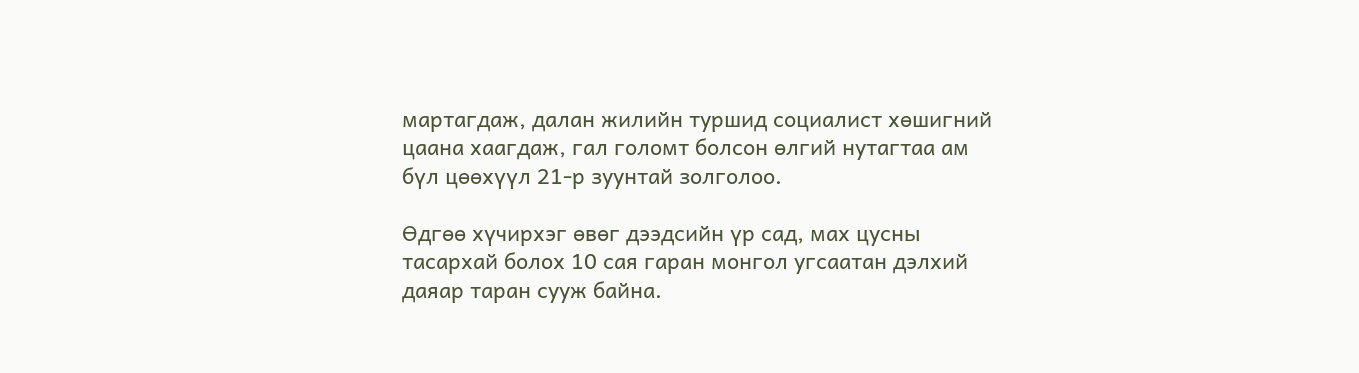мартагдаж, далан жилийн туршид социалист хөшигний цаана хаагдаж, гал голомт болсон өлгий нутагтаа ам бүл цөөхүүл 21-р зуунтай золголоо.

Өдгөө хүчирхэг өвөг дээдсийн үр сад, мах цусны тасархай болох 10 сая гаран монгол угсаатан дэлхий даяар таран сууж байна.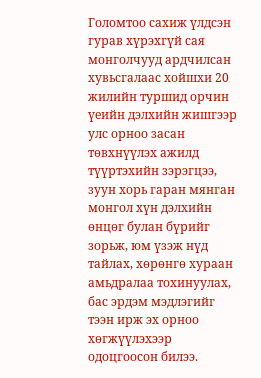Голомтоо сахиж үлдсэн гурав хүрэхгүй сая монголчууд ардчилсан хувьсгалаас хойшхи 20 жилийн туршид орчин үеийн дэлхийн жишгээр улс орноо засан төвхнүүлэх ажилд түүртэхийн зэрэгцээ, зуун хорь гаран мянган монгол хүн дэлхийн өнцөг булан бүрийг зорьж, юм үзэж нүд тайлах, хөрөнгө хураан амьдралаа тохинуулах, бас эрдэм мэдлэгийг тээн ирж эх орноо хөгжүүлэхээр одоцгоосон билээ.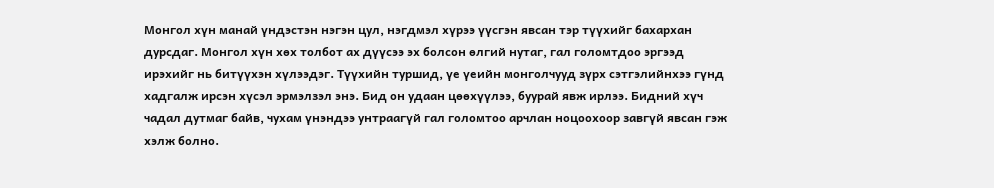Монгол хүн манай үндэстэн нэгэн цул, нэгдмэл хүрээ үүсгэн явсан тэр түүхийг бахархан дурсдаг. Монгол хүн хөх толбот ах дүүсээ эх болсон өлгий нутаг, гал голомтдоо эргээд ирэхийг нь битүүхэн хүлээдэг. Түүхийн туршид, үе үеийн монголчууд зүрх сэтгэлийнхээ гүнд хадгалж ирсэн хүсэл эрмэлзэл энэ. Бид он удаан цөөхүүлээ, буурай явж ирлээ. Бидний хүч чадал дутмаг байв, чухам үнэндээ унтраагүй гал голомтоо арчлан ноцоохоор завгүй явсан гэж хэлж болно.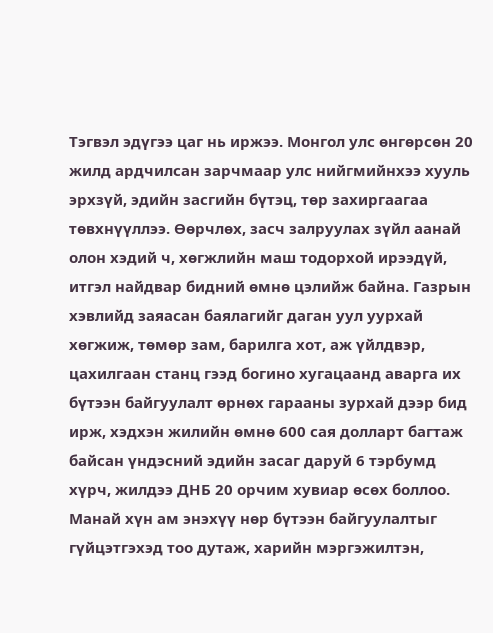Тэгвэл эдүгээ цаг нь иржээ. Монгол улс өнгөрсөн 20 жилд ардчилсан зарчмаар улс нийгмийнхээ хууль эрхзүй, эдийн засгийн бүтэц, төр захиргаагаа төвхнүүллээ. Өөрчлөх, засч залруулах зүйл аанай олон хэдий ч, хөгжлийн маш тодорхой ирээдүй, итгэл найдвар бидний өмнө цэлийж байна. Газрын хэвлийд заяасан баялагийг даган уул уурхай хөгжиж, төмөр зам, барилга хот, аж үйлдвэр, цахилгаан станц гээд богино хугацаанд аварга их бүтээн байгуулалт өрнөх гарааны зурхай дээр бид ирж, хэдхэн жилийн өмнө 600 сая долларт багтаж байсан үндэсний эдийн засаг даруй 6 тэрбумд хүрч, жилдээ ДНБ 20 орчим хувиар өсөх боллоо. Манай хүн ам энэхүү нөр бүтээн байгуулалтыг гүйцэтгэхэд тоо дутаж, харийн мэргэжилтэн,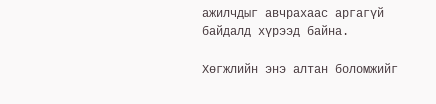ажилчдыг авчрахаас аргагүй байдалд хүрээд байна.

Хөгжлийн энэ алтан боломжийг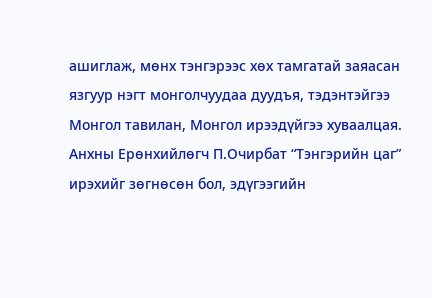ашиглаж, мөнх тэнгэрээс хөх тамгатай заяасан язгуур нэгт монголчуудаа дуудъя, тэдэнтэйгээ Монгол тавилан, Монгол ирээдүйгээ хуваалцая. Анхны Ерөнхийлөгч П.Очирбат “Тэнгэрийн цаг” ирэхийг зөгнөсөн бол, эдүгээгийн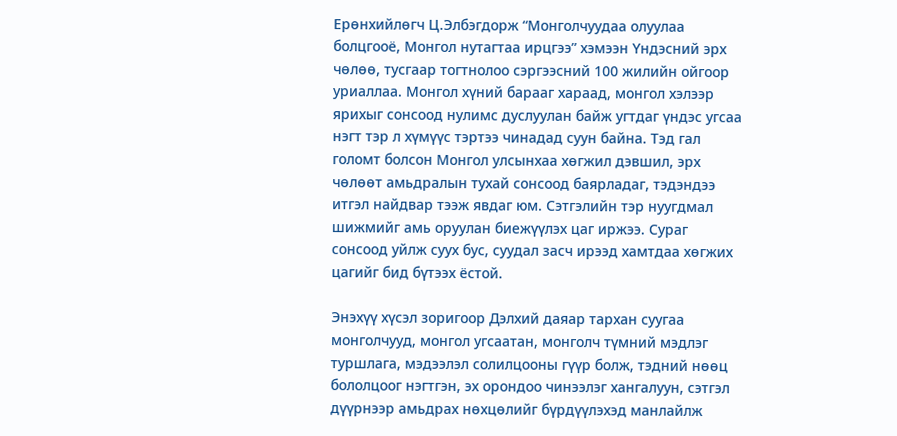Ерөнхийлөгч Ц.Элбэгдорж “Монголчуудаа олуулаа болцгооё, Монгол нутагтаа ирцгээ” хэмээн Үндэсний эрх чөлөө, тусгаар тогтнолоо сэргээсний 100 жилийн ойгоор уриаллаа. Монгол хүний барааг хараад, монгол хэлээр ярихыг сонсоод нулимс дуслуулан байж угтдаг үндэс угсаа нэгт тэр л хүмүүс тэртээ чинадад суун байна. Тэд гал голомт болсон Монгол улсынхаа хөгжил дэвшил, эрх чөлөөт амьдралын тухай сонсоод баярладаг, тэдэндээ итгэл найдвар тээж явдаг юм. Сэтгэлийн тэр нуугдмал шижмийг амь оруулан биежүүлэх цаг иржээ. Сураг сонсоод уйлж суух бус, суудал засч ирээд хамтдаа хөгжих цагийг бид бүтээх ёстой.

Энэхүү хүсэл зоригоор Дэлхий даяар тархан суугаа монголчууд, монгол угсаатан, монголч түмний мэдлэг туршлага, мэдээлэл солилцооны гүүр болж, тэдний нөөц бололцоог нэгтгэн, эх орондоо чинээлэг хангалуун, сэтгэл дүүрнээр амьдрах нөхцөлийг бүрдүүлэхэд манлайлж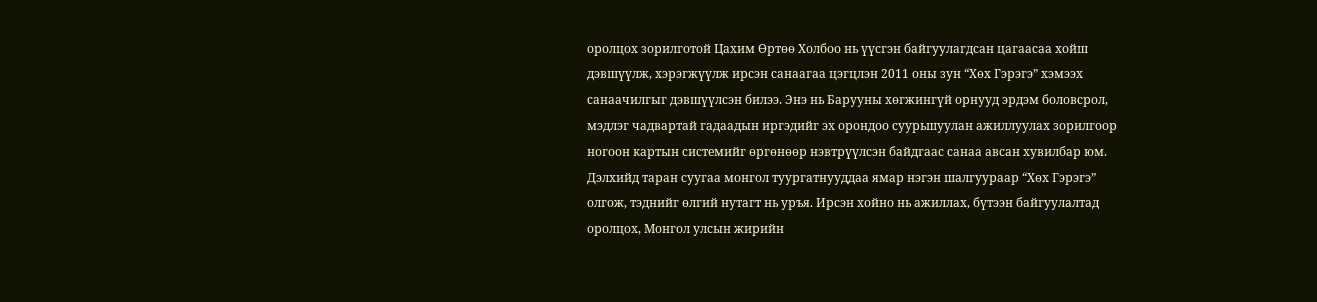оролцох зорилготой Цахим Өртөө Холбоо нь үүсгэн байгуулагдсан цагаасаа хойш дэвшүүлж, хэрэгжүүлж ирсэн санаагаа цэгцлэн 2011 оны зун “Хөх Гэрэгэ” хэмээх санаачилгыг дэвшүүлсэн билээ. Энэ нь Барууны хөгжингүй орнууд эрдэм боловсрол, мэдлэг чадвартай гадаадын иргэдийг эх орондоо суурьшуулан ажиллуулах зорилгоор ногоон картын системийг өргөнөөр нэвтрүүлсэн байдгаас санаа авсан хувилбар юм. Дэлхийд таран суугаа монгол туургатнууддаа ямар нэгэн шалгуураар “Хөх Гэрэгэ” олгож, тэднийг өлгий нутагт нь уръя. Ирсэн хойно нь ажиллах, бүтээн байгуулалтад оролцох, Монгол улсын жирийн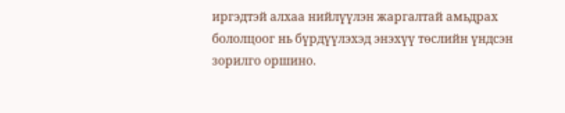иргэдтэй алхаа нийлүүлэн жаргалтай амьдрах бололцоог нь бүрдүүлэхэд энэхүү төслийн үндсэн зорилго оршино.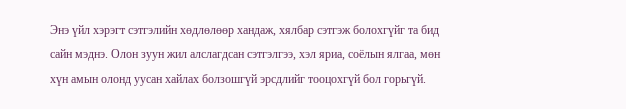Энэ үйл хэрэгт сэтгэлийн хөдлөлөөр хандаж, хялбар сэтгэж болохгүйг та бид сайн мэднэ. Олон зуун жил алслагдсан сэтгэлгээ, хэл яриа, соёлын ялгаа, мөн хүн амын олонд уусан хайлах болзошгүй эрсдлийг тооцохгүй бол горьгүй.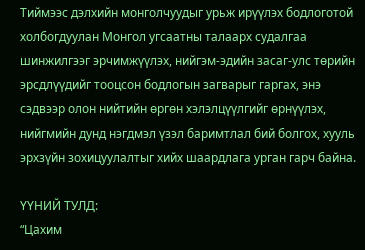Тиймээс дэлхийн монголчуудыг урьж ирүүлэх бодлоготой холбогдуулан Монгол угсаатны талаарх судалгаа шинжилгээг эрчимжүүлэх, нийгэм-эдийн засаг-улс төрийн эрсдлүүдийг тооцсон бодлогын загварыг гаргах, энэ сэдвээр олон нийтийн өргөн хэлэлцүүлгийг өрнүүлэх, нийгмийн дунд нэгдмэл үзэл баримтлал бий болгох, хууль эрхзүйн зохицуулалтыг хийх шаардлага урган гарч байна.

ҮҮНИЙ ТУЛД:
“Цахим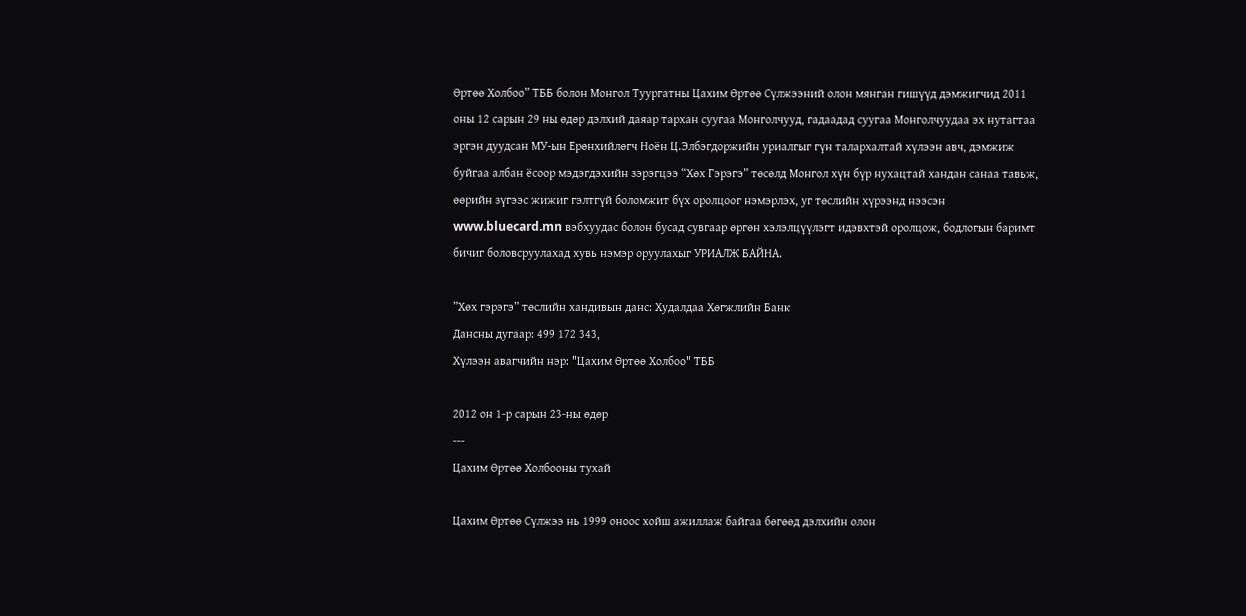Өртөө Холбоо” ТББ болон Монгол Туургатны Цахим Өртөө Сүлжээний олон мянган гишүүд дэмжигчид 2011 оны 12 сарын 29 ны өдөр дэлхий даяар тархан суугаа Монголчууд, гадаадад суугаа Монголчуудаа эх нутагтаа эргэн дуудсан МУ-ын Ерөнхийлөгч Ноён Ц.Элбэгдоржийн уриалгыг гүн талархалтай хүлээн авч, дэмжиж буйгаа албан ёсоор мэдэгдэхийн зэрэгцээ “Хөх Гэрэгэ” төсөлд Монгол хүн бүр нухацтай хандан санаа тавьж, өөрийн зүгээс жижиг гэлтгүй боломжит бүх оролцоог нэмэрлэх, уг төслийн хүрээнд нээсэн www.bluecard.mn вэбхуудас болон бусад сувгаар өргөн хэлэлцүүлэгт идэвхтэй оролцож, бодлогын баримт бичиг боловсруулахад хувь нэмэр оруулахыг УРИАЛЖ БАЙНА.

”Хөх гэрэгэ” төслийн хандивын данс: Худалдаа Хөгжлийн Банк
Дансны дугаар: 499 172 343,
Хүлээн авагчийн нэр: "Цахим Өртөө Холбоо" ТББ

2012 он 1-р сарын 23-ны өдөр
---
Цахим Өртөө Холбооны тухай

Цахим Өртөө Сүлжээ нь 1999 оноос хойш ажиллаж байгаа бөгөөд дэлхийн олон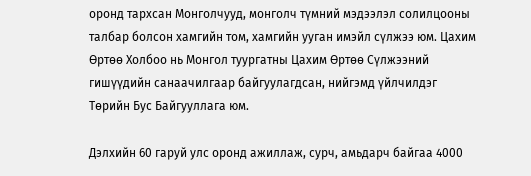оронд тархсан Монголчууд, монголч түмний мэдээлэл солилцооны талбар болсон хамгийн том, хамгийн ууган имэйл сүлжээ юм. Цахим Өртөө Холбоо нь Монгол туургатны Цахим Өртөө Сүлжээний гишүүдийн санаачилгаар байгуулагдсан, нийгэмд үйлчилдэг Төрийн Бус Байгууллага юм.

Дэлхийн 60 гаруй улс оронд ажиллаж, сурч, амьдарч байгаа 4000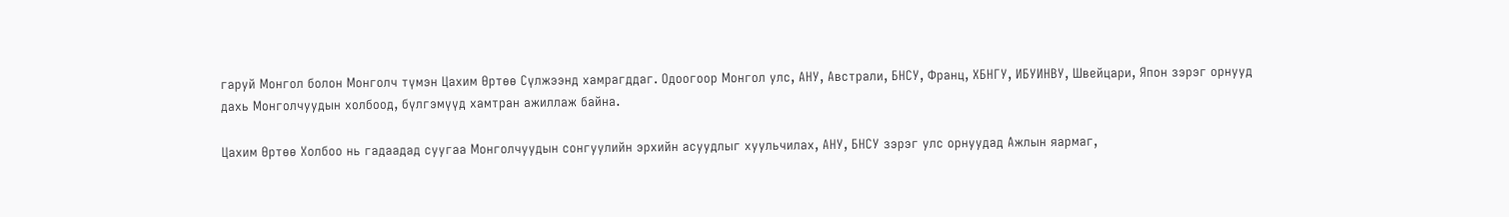гаруй Монгол болон Монголч түмэн Цахим Өртөө Сүлжээнд хамрагддаг. Одоогоор Монгол улс, АНУ, Австрали, БНСУ, Франц, ХБНГУ, ИБУИНВУ, Швейцари, Япон зэрэг орнууд дахь Монголчуудын холбоод, бүлгэмүүд хамтран ажиллаж байна.

Цахим Өртөө Холбоо нь гадаадад суугаа Монголчуудын сонгуулийн эрхийн асуудлыг хуульчилах, АНУ, БНСУ зэрэг улс орнуудад Ажлын яармаг,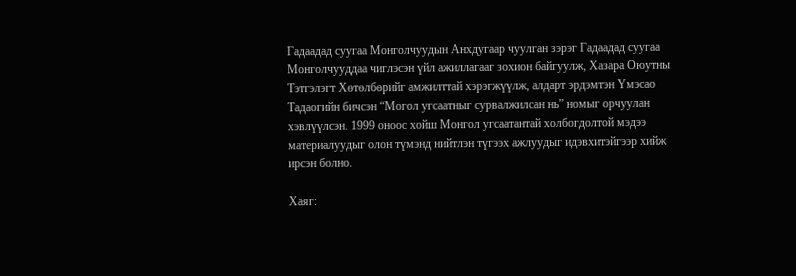Гадаадад суугаа Монголчуудын Анхдугаар чуулган зэрэг Гадаадад суугаа Монголчууддаа чиглэсэн үйл ажиллагааг зохион байгуулж, Хазара Оюутны Тэтгэлэгт Хөтөлбөрийг амжилттай хэрэгжүүлж, алдарт эрдэмтэн Үмэсао Тадаогийн бичсэн “Могол угсаатныг сурвалжилсан нь” номыг орчуулан хэвлүүлсэн. 1999 оноос хойш Монгол угсаатантай холбогдолтой мэдээ материалуудыг олон түмэнд нийтлэн түгээх ажлуудыг идэвхитэйгээр хийж ирсэн болно.

Хаяг: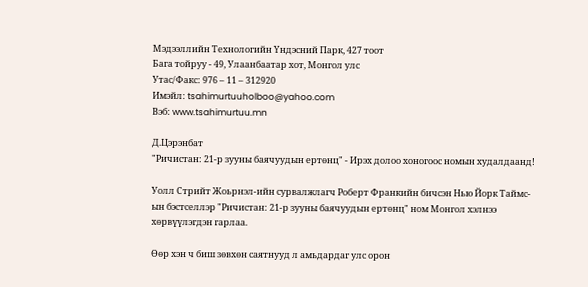Мэдээллийн Технологийн Үндэсний Парк, 427 тоот
Бага тойруу - 49, Улаанбаатар хот, Монгол улс
Утас/Факс: 976 – 11 – 312920
Имэйл: tsahimurtuuholboo@yahoo.com
Вэб: www.tsahimurtuu.mn

Д.Цэрэнбат
"Ричистан: 21-р зууны баячуудын ертөнц" - Ирэх долоо хоногоос номын худалдаанд!

Уолл Стрийт Жоьрнэл-ийн сурвалжлагч Роберт Франкийн бичсэн Нью Йорк Таймс-ын бэстселлэр "Ричистан: 21-р зууны баячуудын ертөнц" ном Монгол хэлнээ хөрвүүлэгдэн гарлаа.

Өөр хэн ч биш зөвхөн саятнууд л амьдардаг улс орон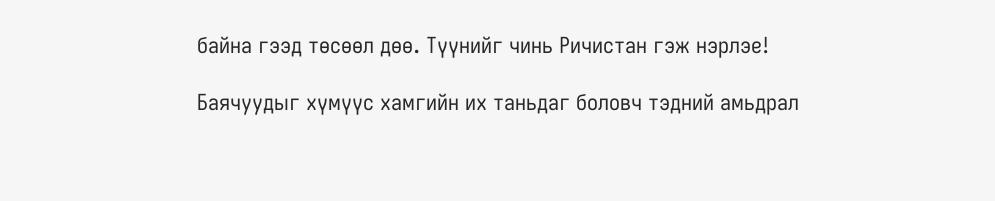байна гээд төсөөл дөө. Түүнийг чинь Ричистан гэж нэрлэе!

Баячуудыг хүмүүс хамгийн их таньдаг боловч тэдний амьдрал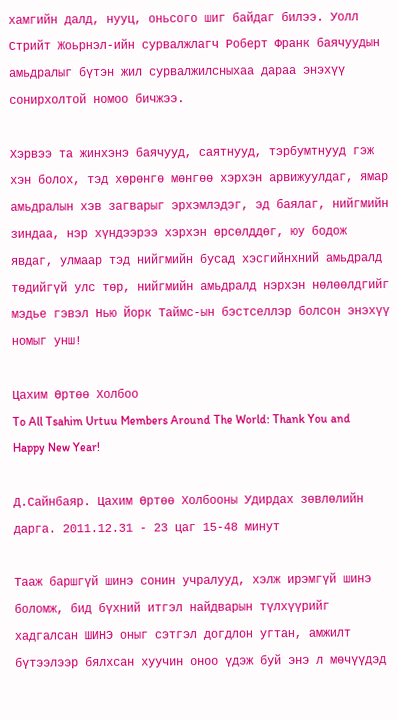хамгийн далд, нууц, оньсого шиг байдаг билээ. Уолл Стрийт Жоьрнэл-ийн сурвалжлагч Роберт Франк баячуудын амьдралыг бүтэн жил сурвалжилсныхаа дараа энэхүү сонирхолтой номоо бичжээ.

Хэрвээ та жинхэнэ баячууд, саятнууд, тэрбумтнууд гэж хэн болох, тэд хөрөнгө мөнгөө хэрхэн арвижуулдаг, ямар амьдралын хэв загварыг эрхэмлэдэг, эд баялаг, нийгмийн зиндаа, нэр хүндээрээ хэрхэн өрсөлддөг, юу бодож явдаг, улмаар тэд нийгмийн бусад хэсгийнхний амьдралд төдийгүй улс төр, нийгмийн амьдралд нэрхэн нөлөөлдгийг мэдье гэвэл Нью Йорк Таймс-ын бэстселлэр болсон энэхүү номыг унш!

Цахим Өртөө Холбоо
To All Tsahim Urtuu Members Around The World: Thank You and Happy New Year!

Д.Сайнбаяр. Цахим Өртөө Хoлбооны Удирдах зөвлөлийн дарга. 2011.12.31 - 23 цаг 15-48 минут

Тааж баршгүй шинэ сонин учралууд, хэлж ирэмгүй шинэ боломж, бид бүхний итгэл найдварын түлхүүрийг хадгалсан ШИНЭ оныг сэтгэл догдлон угтан, амжилт бүтээлээр бялхсан хуучин оноо үдэж буй энэ л мөчүүдэд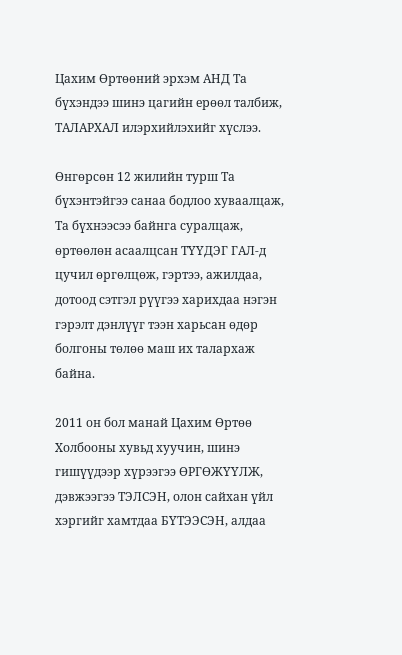Цахим Өртөөний эрхэм АНД Та бүхэндээ шинэ цагийн ерөөл талбиж, ТАЛАРХАЛ илэрхийлэхийг хүслээ.

Өнгөрсөн 12 жилийн турш Та бүхэнтэйгээ санаа бодлоо хуваалцаж, Та бүхнээсээ байнга суралцаж, өртөөлөн асаалцсан ТҮҮДЭГ ГАЛ-д цучил өргөлцөж, гэртээ, ажилдаа, дотоод сэтгэл рүүгээ харихдаа нэгэн гэрэлт дэнлүүг тээн харьсaн өдөр болгоны төлөө маш их талархаж байна.

2011 он бол манай Цахим Өртөө Xолбооны хувьд хуучин, шинэ гишүүдээр хүрээгээ ӨРГӨЖҮҮЛЖ, дэвжээгээ ТЭЛСЭН, олон сайхан үйл хэргийг хамтдаа БҮТЭЭСЭН, алдаа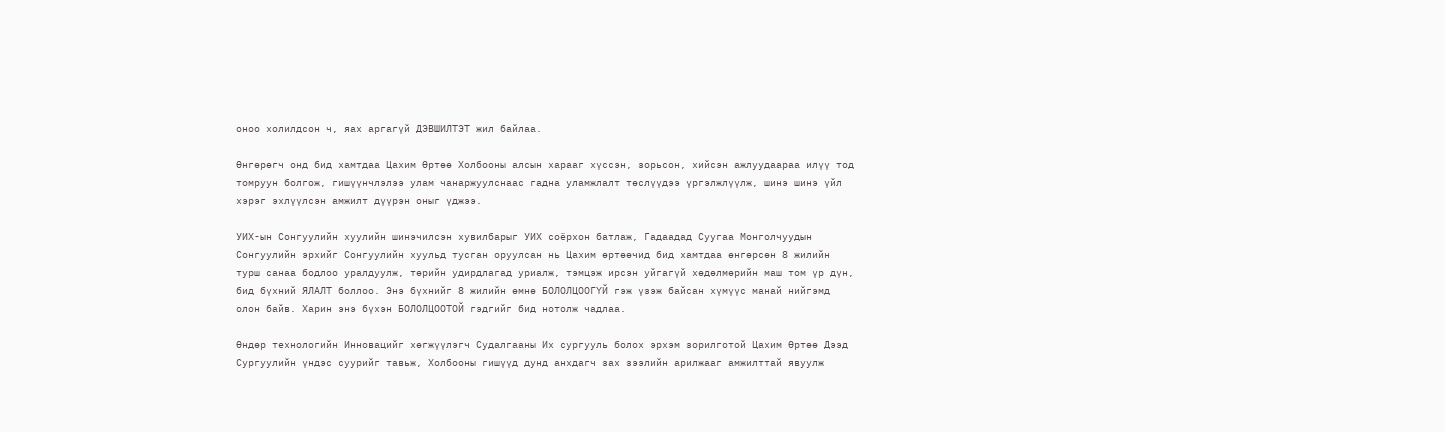оноо холилдсон ч, яах аргагүй ДЭВШИЛТЭТ жил байлаа.

Өнгөрөгч онд бид хамтдаа Цахим Өртөө Холбооны алсын харааг хүссэн, зорьсон, хийсэн ажлуудаараа илүү тод томруун болгож, гишүүнчлэлээ улам чанаржуулснаас гадна уламжлалт төслүүдээ үргэлжлүүлж, шинэ шинэ үйл хэрэг эхлүүлсэн амжилт дүүрэн оныг үджээ.

УИХ-ын Сонгуулийн хуулийн шинэчилсэн хувилбарыг УИХ соёрхон батлаж, Гадаадад Суугаа Монголчуудын Сонгуулийн эрхийг Сонгуулийн хуульд тусган оруулсан нь Цахим өртөөчид бид хамтдаа өнгөрсөн 8 жилийн турш санаа бодлоо уралдуулж, төрийн удирдлагад уриалж, тэмцэж ирсэн уйгагүй хөдөлмөрийн маш том үр дүн, бид бүхний ЯЛАЛТ боллоо. Энэ бүхнийг 8 жилийн өмнө БОЛОЛЦООГҮЙ гэж үзэж байсан хүмүүс манай нийгэмд олон байв. Харин энэ бүхэн БОЛОЛЦООТОЙ гэдгийг бид нотолж чадлаа.

Өндөр технологийн Инновацийг хөгжүүлэгч Судалгааны Их сургууль болох эрхэм зорилготой Цахим Өртөө Дээд Сургуулийн үндэс суурийг тавьж, Холбооны гишүүд дунд анхдагч зах зээлийн арилжааг амжилттай явуулж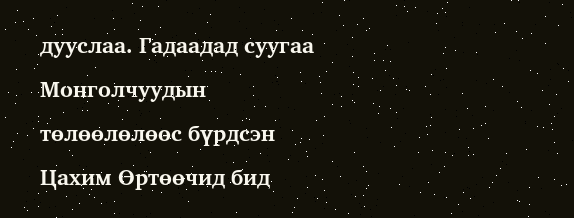дууслаа. Гадаадад суугаа Монголчуудын төлөөлөлөөс бүрдсэн Цахим Өртөөчид бид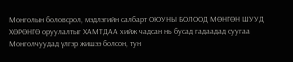Монголын боловсрол, мэдлэгийн салбарт ОЮУНЫ БОЛООД МӨНГӨН ШУУД ХӨРӨНГӨ оруулалтыг ХАМТДАА хийж чадсан нь бусад гадаадад суугаа Монголчуудад үлгэр жишээ болсон, тун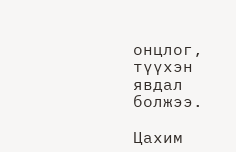онцлог, түүхэн явдал болжээ.

Цахим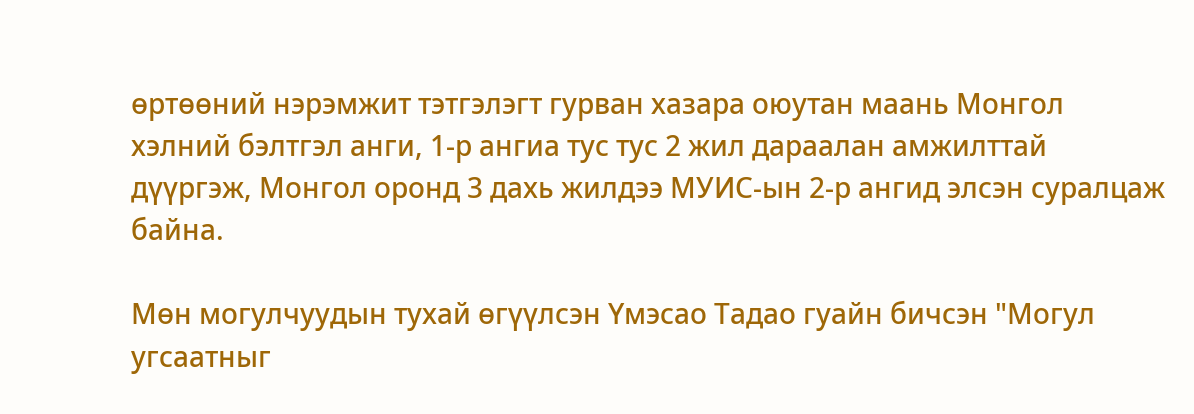өртөөний нэрэмжит тэтгэлэгт гурван хазара оюутан маань Mонгол хэлний бэлтгэл анги, 1-р ангиа тус тус 2 жил дараалан амжилттай дүүргэж, Монгол оронд 3 дахь жилдээ МУИС-ын 2-р ангид элсэн суралцаж байна.

Мөн могулчуудын тухай өгүүлсэн Үмэсао Тадао гуайн бичсэн "Могул угсаатныг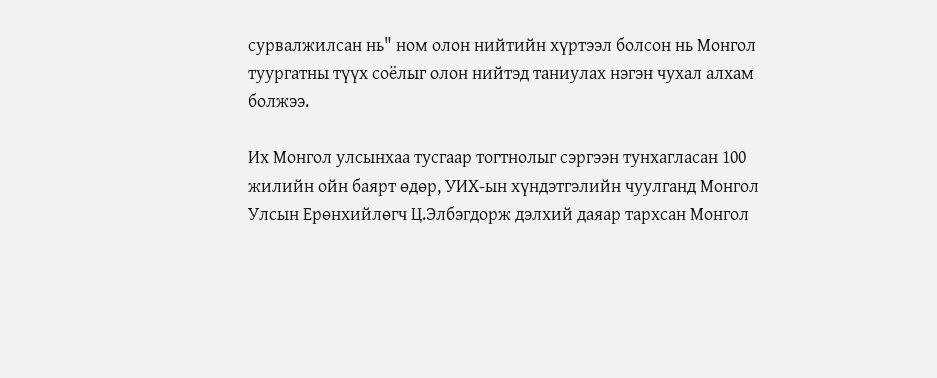сурвалжилсан нь" ном олон нийтийн хүртээл болсон нь Монгол туургатны түүх соёлыг олон нийтэд таниулах нэгэн чухал алхам болжээ.

Их Монгол улсынхаа тусгаар тогтнолыг сэргээн тунхагласан 100 жилийн ойн баярт өдөр, УИХ-ын хүндэтгэлийн чуулганд Монгол Улсын Ерөнхийлөгч Ц.Элбэгдорж дэлхий даяар тархсан Монгол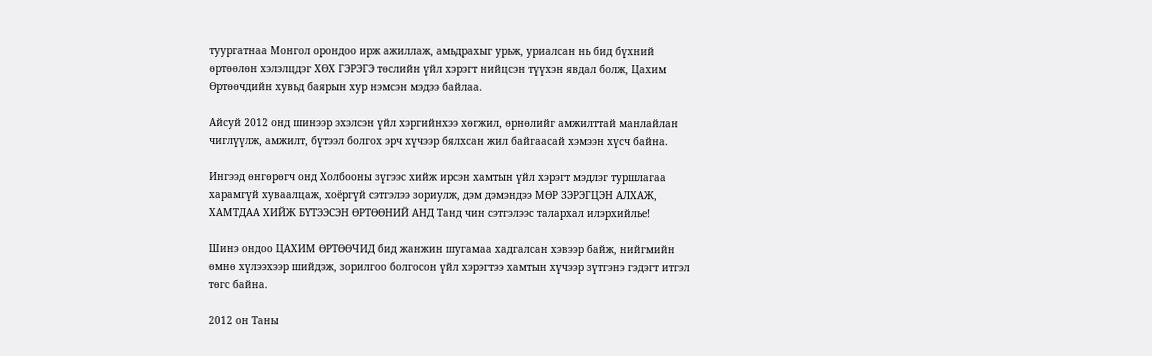туургатнаа Монгол орондоо ирж ажиллаж, амьдрахыг урьж, уриалсан нь бид бүхний өртөөлөн хэлэлцдэг ХӨХ ГЭРЭГЭ төслийн үйл хэрэгт нийцсэн түүхэн явдал болж, Цахим Өртөөчдийн хувьд баярын хур нэмсэн мэдээ байлаа.

Айсуй 2012 онд шинээр эхэлсэн үйл хэргийнхээ хөгжил, өрнөлийг амжилттай мaнлайлан чиглүүлж, амжилт, бүтээл болгох эрч хүчээр бялхсан жил байгаасай хэмээн хүсч байна.

Ингээд өнгөрөгч онд Холбооны зүгээс хийж ирсэн хамтын үйл хэрэгт мэдлэг туршлагаа харамгүй хуваалцаж, хоёргүй сэтгэлээ зориулж, дэм дэмэндээ МӨР ЗЭРЭГЦЭН АЛХАЖ, ХАМТДАА ХИЙЖ БҮТЭЭСЭН ӨРТӨӨНИЙ АНД Tанд чин сэтгэлээс талархал илэрхийлье!

Шинэ ондоо ЦАХИМ ӨРТӨӨЧИД бид жанжин шугамаа хадгалсан хэвээр байж, нийгмийн өмнө хүлээхээр шийдэж, зорилгоо болгосон үйл хэрэгтээ хамтын хүчээр зүтгэнэ гэдэгт итгэл төгс байна.

2012 он Таны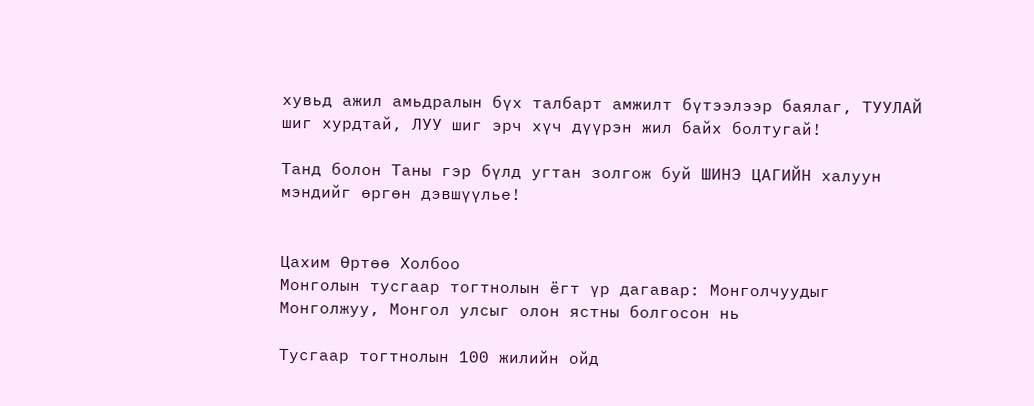хувьд ажил амьдралын бүх талбарт амжилт бүтээлээр баялаг, ТУУЛАЙ шиг хурдтай, ЛУУ шиг эрч хүч дүүрэн жил байх болтугай!

Танд болон Таны гэр бүлд угтан золгож буй ШИНЭ ЦАГИЙН халуун мэндийг өргөн дэвшүүлье!


Цахим Өртөө Холбоо
Монголын тусгаар тогтнолын ёгт үр дагавар: Монголчуудыг Монголжуу, Монгол улсыг олон ястны болгосон нь

Тусгаар тогтнолын 100 жилийн ойд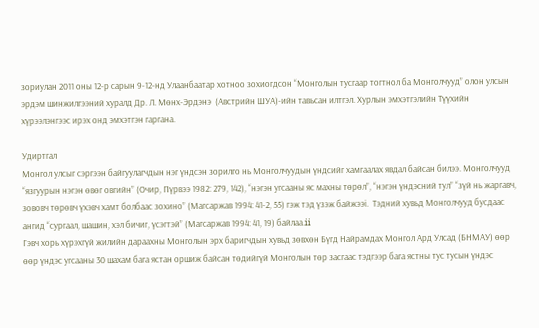зориулан 2011 оны 12-р сарын 9-12-нд Улаанбаатар хотноо зохиогдсон “Монголын тусгаар тогтнол ба Монголчууд” олон улсын эрдэм шинжилгээний хуралд Др. Л. Мөнх-Эрдэнэ  (Австрийн ШУА)-ийн тавьсан илтгэл. Хурлын эмхэтгэлийн Түүхийн хүрээлэнгээс ирэх онд эмхэтгэн гаргана.

Удиртгал
Монгол улсыг сэргээн байгуулагчдын нэг үндсэн зорилго нь Монголчуудын үндсийг хамгаалах явдал байсан билээ. Монголчууд “язгуурын нэгэн өвөг овгийн” (Очир, Пүрвээ 1982: 279, 142), “нэгэн угсааны яс махны төрөл”, “нэгэн үндэсний тул” “зүй нь жаргавч, зововч төрөвч үхэвч хамт болбаас зохино” (Магсаржав 1994: 41-2, 55) гэж тэд үзэж байжээi.  Тэдний хувьд Монголчууд бусдаас ангид “сургаал, шашин, хэл бичиг, үсэгтэй” (Магсаржав 1994: 41, 19) байлаа.ii
Гэвч хорь хүрэхгүй жилийн дараахны Монголын эрх баригчдын хувьд зөвхөн Бүгд Найрамдах Монгол Ард Улсад (БНМАУ) өөр өөр үндэс угсааны 30 шахам бага ястан оршиж байсан төдийгүй Монголын төр засгаас тэдгээр бага ястны тус тусын үндэс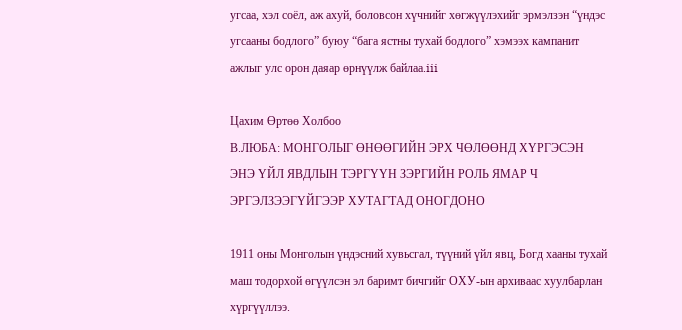угсаа, хэл соёл, аж ахуй, боловсон хүчнийг хөгжүүлэхийг эрмэлзэн “үндэс угсааны бодлого” буюу “бага ястны тухай бодлого” хэмээх кампанит ажлыг улс орон даяар өрнүүлж байлаа.iii

Цахим Өртөө Холбоо
В.ЛЮБА: МОНГОЛЫГ ӨНӨӨГИЙН ЭРХ ЧӨЛӨӨНД ХҮРГЭСЭН ЭНЭ ҮЙЛ ЯВДЛЫН ТЭРГҮҮН ЗЭРГИЙН РОЛЬ ЯМАР Ч ЭРГЭЛЗЭЭГҮЙГЭЭР ХУТАГТАД ОНОГДОНО

1911 оны Монголын үндэсний хувьсгал, түүний үйл явц, Богд хааны тухай маш тодорхой өгүүлсэн эл баримт бичгийг ОХУ-ын архиваас хуулбарлан хүргүүллээ.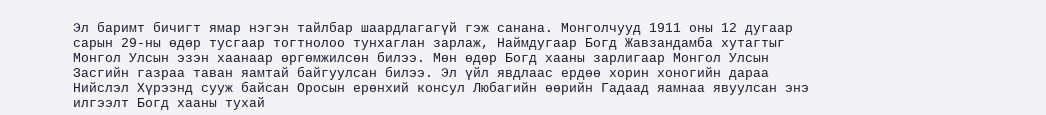Эл баримт бичигт ямар нэгэн тайлбар шаардлагагүй гэж санана. Монголчууд 1911 оны 12 дугаар сарын 29-ны өдөр тусгаар тогтнолоо тунхаглан зарлаж, Наймдугаар Богд Жавзандамба хутагтыг Монгол Улсын эзэн хаанаар өргөмжилсөн билээ. Мөн өдөр Богд хааны зарлигаар Монгол Улсын Засгийн газраа таван яамтай байгуулсан билээ. Эл үйл явдлаас ердөө хорин хоногийн дараа Нийслэл Хүрээнд сууж байсан Оросын ерөнхий консул Любагийн өөрийн Гадаад яамнаа явуулсан энэ илгээлт Богд хааны тухай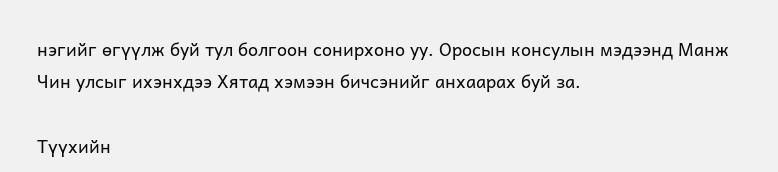нэгийг өгүүлж буй тул болгоон сонирхоно уу. Оросын консулын мэдээнд Манж Чин улсыг ихэнхдээ Хятад хэмээн бичсэнийг анхаарах буй за.

Түүхийн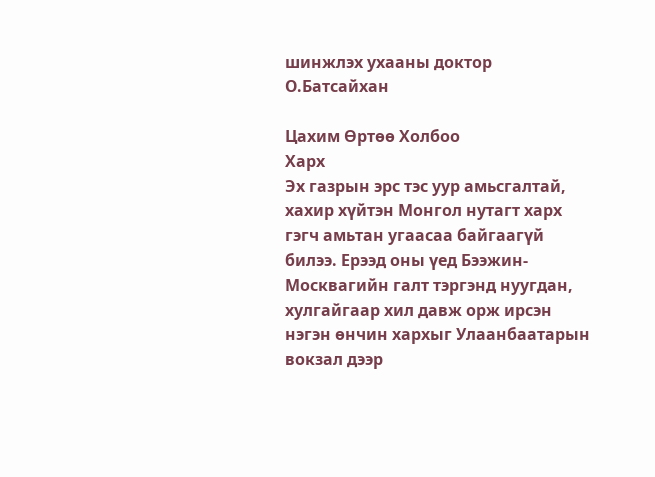шинжлэх ухааны доктор О.Батсайхан

Цахим Өртөө Холбоо
Харх
Эх газрын эрс тэс уур амьсгалтай, хахир хүйтэн Монгол нутагт харх гэгч амьтан угаасаа байгаагүй билээ. Ерээд оны үед Бээжин-Москвагийн галт тэргэнд нуугдан, хулгайгаар хил давж орж ирсэн нэгэн өнчин хархыг Улаанбаатарын вокзал дээр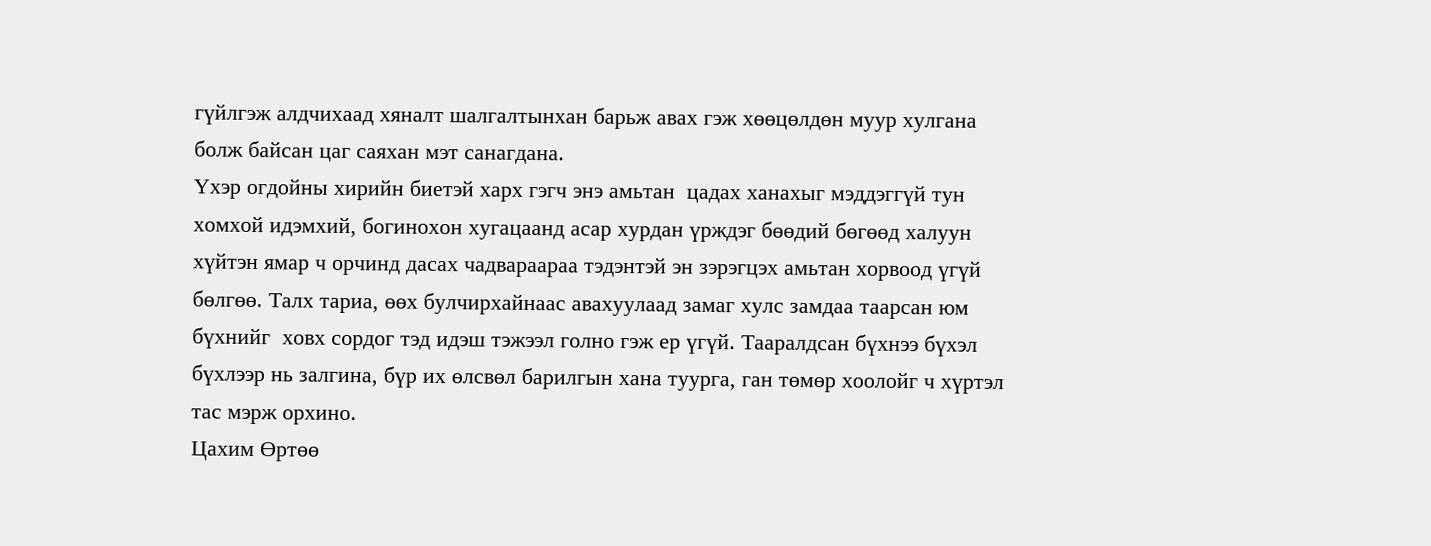гүйлгэж алдчихаад хяналт шалгалтынхан барьж авах гэж хөөцөлдөн муур хулгана болж байсан цаг саяхан мэт санагдана.
Үхэр огдойны хирийн биетэй харх гэгч энэ амьтан  цадах ханахыг мэддэггүй тун хомхой идэмхий, богинохон хугацаанд асар хурдан үрждэг бөөдий бөгөөд халуун хүйтэн ямар ч орчинд дасах чадвараараа тэдэнтэй эн зэрэгцэх амьтан хорвоод үгүй бөлгөө. Талх тариа, өөх булчирхайнаас авахуулаад замаг хулс замдаа таарсан юм бүхнийг  ховх сордог тэд идэш тэжээл голно гэж ер үгүй. Тааралдсан бүхнээ бүхэл бүхлээр нь залгина, бүр их өлсвөл барилгын хана туурга, ган төмөр хоолойг ч хүртэл тас мэрж орхино.
Цахим Өртөө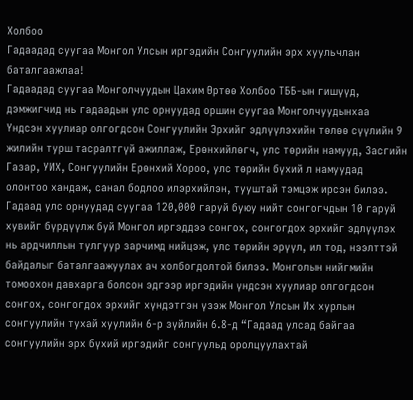Холбоо
Гадаадад суугаа Монгол Улсын иргэдийн Сонгуулийн эрх хуульчлан баталгаажлаа!
Гадаадад суугаа Монголчуудын Цахим Өртөө Холбоо ТББ-ын гишүүд, дэмжигчид нь гадаадын улс орнуудад оршин суугаа Монголчуудынхаа Үндсэн хуулиар олгогдсон Сонгуулийн Эрхийг эдлүүлэхийн төлөө сүүлийн 9 жилийн турш тасралтгүй ажиллаж, Ерөнхийлөгч, улс төрийн намууд, Засгийн Газар, УИХ, Сонгуулийн Ерөнхий Хороо, улс төрийн бүхий л намуудад олонтоо хандаж, санал бодлоо илэрхийлэн, тууштай тэмцэж ирсэн билээ.
Гадаад улс орнуудад суугаа 120,000 гаруй буюу нийт сонгогчдын 10 гаруй хувийг бүрдүүлж буй Монгол иргэддээ сонгох, сонгогдох эрхийг эдлүүлэх нь ардчиллын тулгуур зарчимд нийцэж, улс төрийн эрүүл, ил тод, нээлттэй байдалыг баталгаажуулах ач холбогдолтой билээ. Монголын нийгмийн томоохон давхарга болсон эдгээр иргэдийн үндсэн хуулиар олгогдсон сонгох, сонгогдох эрхийг хүндэтгэн үзэж Монгол Улсын Их хурлын сонгуулийн тухай хуулийн 6-р зүйлийн 6.8-д “Гадаад улсад байгаа сонгуулийн эрх бүхий иргэдийг сонгуульд оролцуулахтай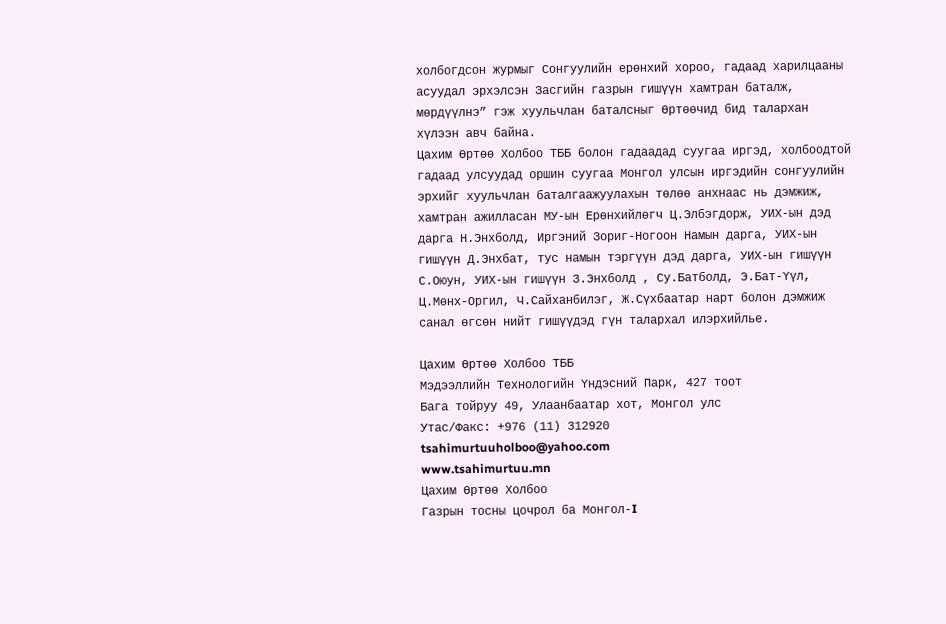холбогдсон журмыг Сонгуулийн ерөнхий хороо, гадаад харилцааны асуудал эрхэлсэн Засгийн газрын гишүүн хамтран баталж, мөрдүүлнэ” гэж хуульчлан баталсныг Өртөөчид бид талархан хүлээн авч байна.
Цахим Өртөө Холбоо ТББ болон гадаадад суугаа иргэд, холбоодтой гадаад улсуудад оршин суугаа Монгол улсын иргэдийн сонгуулийн эрхийг хуульчлан баталгаажуулахын төлөө анхнаас нь дэмжиж, хамтран ажилласан МУ-ын Ерөнхийлөгч Ц.Элбэгдорж, УИХ-ын дэд дарга Н.Энхболд, Иргэний Зориг-Ногоон Намын дарга, УИХ-ын гишүүн Д.Энхбат, тус намын тэргүүн дэд дарга, УИХ-ын гишүүн С.Оюун, УИХ-ын гишүүн З.Энхболд , Су.Батболд, Э.Бат-Үүл, Ц.Мөнх-Оргил, Ч.Сайханбилэг, Ж.Сүхбаатар нарт болон дэмжиж санал өгсөн нийт гишүүдэд гүн талархал илэрхийлье.

Цахим Өртөө Холбоо ТББ
Мэдээллийн Технологийн Үндэсний Парк, 427 тоот
Бага тойруу 49, Улаанбаатар хот, Монгол улс
Утас/Факс: +976 (11) 312920
tsahimurtuuholboo@yahoo.com
www.tsahimurtuu.mn
Цахим Өртөө Холбоо
Газрын тосны цочрол ба Монгол-I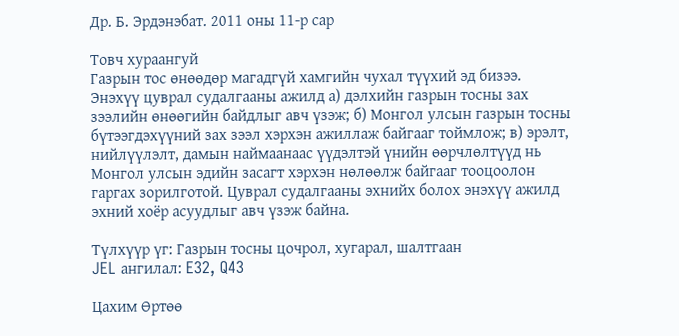Др. Б. Эрдэнэбат. 2011 оны 11-р сар

Товч хураангуй
Газрын тос өнөөдөр магадгүй хамгийн чухал түүхий эд бизээ. Энэхүү цуврал судалгааны ажилд а) дэлхийн газрын тосны зах зээлийн өнөөгийн байдлыг авч үзэж; б) Монгол улсын газрын тосны бүтээгдэхүүний зах зээл хэрхэн ажиллаж байгааг тоймлож; в) эрэлт, нийлүүлэлт, дамын наймаанаас үүдэлтэй үнийн өөрчлөлтүүд нь Монгол улсын эдийн засагт хэрхэн нөлөөлж байгааг тооцоолон гаргах зорилготой. Цуврал судалгааны эхнийх болох энэхүү ажилд эхний хоёр асуудлыг авч үзэж байна.

Түлхүүр үг: Газрын тосны цочрол, хугарал, шалтгаан
JEL ангилал: E32, Q43

Цахим Өртөө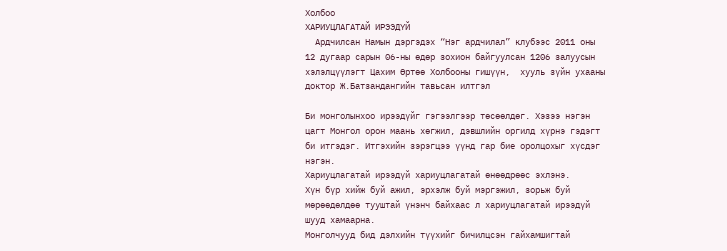Холбоо
ХАРИУЦЛАГАТАЙ ИРЭЭДҮЙ
  Ардчилсан Намын дэргэдэх “Нэг ардчилал” клубээс 2011 оны 12 дугаар сарын 06-ны өдөр зохион байгуулсан 1206 залуусын хэлэлцүүлэгт Цахим Өртөө Холбооны гишүүн,  хууль зүйн ухааны доктор Ж.Батзандангийн тавьсан илтгэл

Би монголынхоо ирээдүйг гэгээлгээр төсөөлдөг. Хэзээ нэгэн цагт Монгол орон маань хөгжил, дэвшлийн оргилд хүрнэ гэдэгт би итгэдэг. Итгэхийн зэрэгцээ үүнд гар бие оролцохыг хүсдэг нэгэн.
Хариуцлагатай ирээдүй хариуцлагатай өнөөдрөөс эхлэнэ.
Хүн бүр хийж буй ажил, эрхэлж буй мэргэжил, зорьж буй мөрөөдөлдөө тууштай үнэнч байхаас л хариуцлагатай ирээдүй шууд хамаарна.
Монголчууд бид дэлхийн түүхийг бичилцсэн гайхамшигтай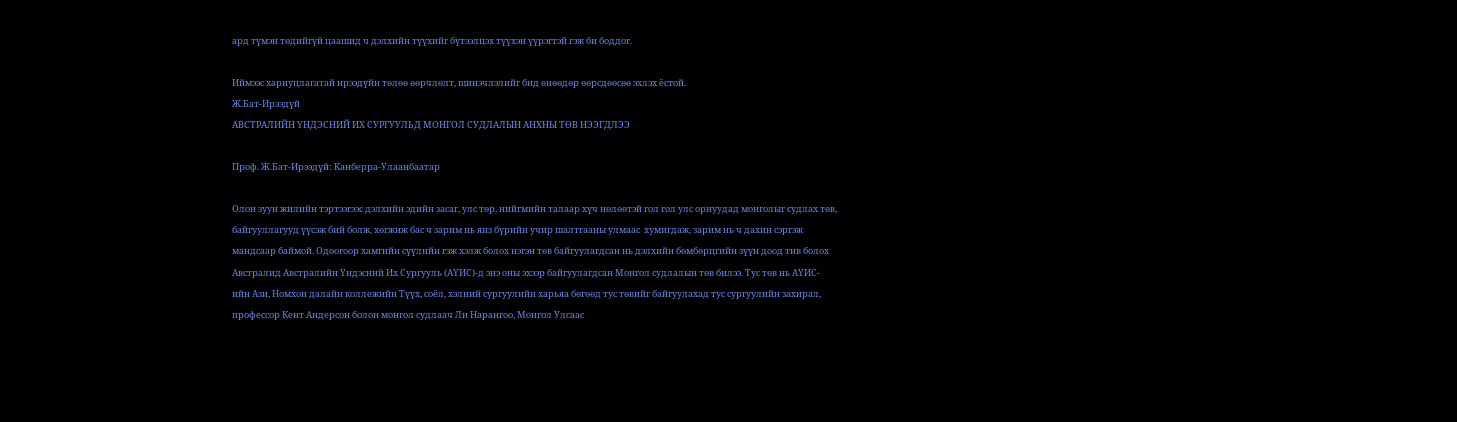ард түмэн төдийгүй цаашид ч дэлхийн түүхийг бүтээлцэх түүхэн үүрэгтэй гэж би боддог.

Иймээс хариуцлагатай ирээдүйн төлөө өөрчлөлт, шинэчлэлийг бид өнөөдөр өөрсдөөсөө эхлэх ёстой.
Ж.Бат-Ирээдүй
АВСТРАЛИЙН ҮНДЭСНИЙ ИХ СУРГУУЛЬД МОНГОЛ СУДЛАЛЫН АНХНЫ ТӨВ НЭЭГДЛЭЭ

Проф. Ж.Бат-Ирээдүй: Канберра-Улаанбаатар

Олон зуун жилийн тэртээгээс дэлхийн эдийн засаг, улс төр, нийгмийн талаар хүч нөлөөтэй гол гол улс орнуудад монголыг судлах төв, байгууллагууд үүсэж бий болж, хөгжиж бас ч зарим нь янз бүрийн учир шалтгааны улмаас  хумигдаж, зарим нь ч дахин сэргэж мандсаар баймой. Одоогоор хамгийн сүүлийн гэж хэлж болох нэгэн төв байгуулагдсан нь дэлхийн бөмбөрцгийн зүүн доод тив болох Австралид Австралийн Үндэсний Их Сургууль (АҮИС)-д энэ оны эхээр байгуулагдсан Монгол судлалын төв билээ. Тус төв нь АҮИС-ийн Ази, Номхон далайн коллежийн Түүх, соёл, хэлний сургуулийн харьяа бөгөөд тус төвийг байгуулахад тус сургуулийн захирал, профессор Кент Андерсон болон монгол судлаач Ли Нарангоо, Монгол Улсаас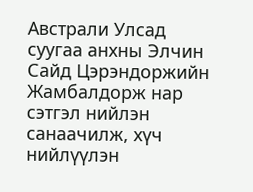Австрали Улсад суугаа анхны Элчин Сайд Цэрэндоржийн Жамбалдорж нар сэтгэл нийлэн санаачилж, хүч нийлүүлэн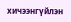хичээнгүйлэн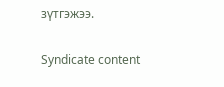зүтгэжээ.

Syndicate content